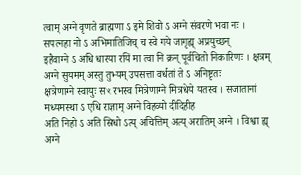त्वाम् अग्ने वृणते ब्राह्मणा ऽ इमे शिवो ऽ अग्ने संवरणे भवा नः । सपत्नहा नो ऽ अभिमातिजिच् च स्वे गये जागृह्य् अप्रयुच्छन्
इहैवाग्ने ऽ अधि धारया रयिं मा त्वा नि क्रन् पूर्वचितो निकारिणः । क्षत्रम् अग्ने सुयमम् अस्तु तुभ्यम् उपसत्ता वर्धतां ते ऽ अनिष्टृतः
क्षत्रेणाग्ने स्वायुः सꣳ रभस्व मित्रेणाग्ने मित्रधेये यतस्व । सजातानां मध्यमस्था ऽ एधि राज्ञाम् अग्ने विहव्यो दीदिहीह
अति निहो ऽ अति स्रिधो ऽत्य् अचित्तिम् अत्य् अरातिम् अग्ने । विश्वा ह्य् अग्ने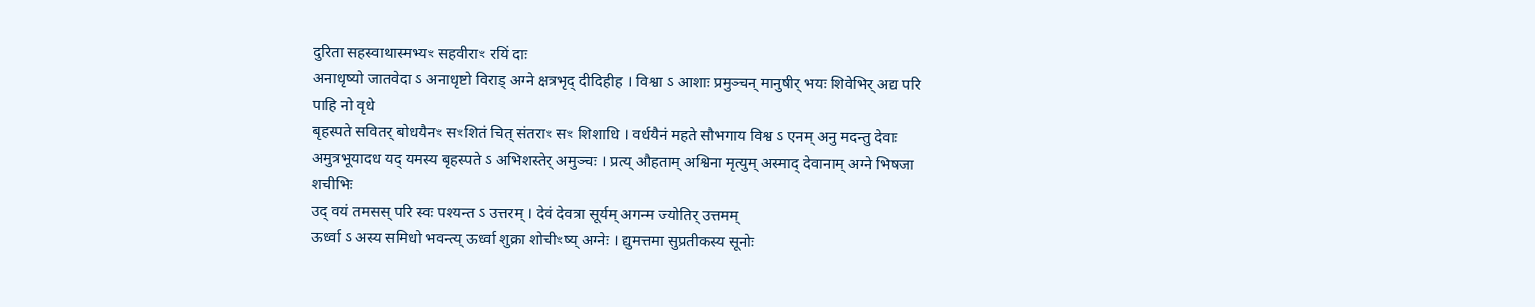दुरिता सहस्वाथास्मभ्यꣳ सहवीराꣳ रयिं दाः
अनाधृष्यो जातवेदा ऽ अनाधृष्टो विराड् अग्ने क्षत्रभृद् दीदिहीह । विश्वा ऽ आशाः प्रमुञ्चन् मानुषीर् भयः शिवेभिर् अद्य परि पाहि नो वृधे
बृहस्पते सवितर् बोधयैनꣳ सꣳशितं चित् संतराꣳ सꣳ शिशाधि । वर्धयैनं महते सौभगाय विश्व ऽ एनम् अनु मदन्तु देवाः
अमुत्रभूयादध यद् यमस्य बृहस्पते ऽ अभिशस्तेर् अमुञ्चः । प्रत्य् औहताम् अश्विना मृत्युम् अस्माद् देवानाम् अग्ने भिषजा शचीभिः
उद् वयं तमसस् परि स्वः पश्यन्त ऽ उत्तरम् । देवं देवत्रा सूर्यम् अगन्म ज्योतिर् उत्तमम्
ऊर्ध्वा ऽ अस्य समिधो भवन्त्य् ऊर्ध्वा शुक्रा शोचीꣳष्य् अग्नेः । द्युमत्तमा सुप्रतीकस्य सूनोः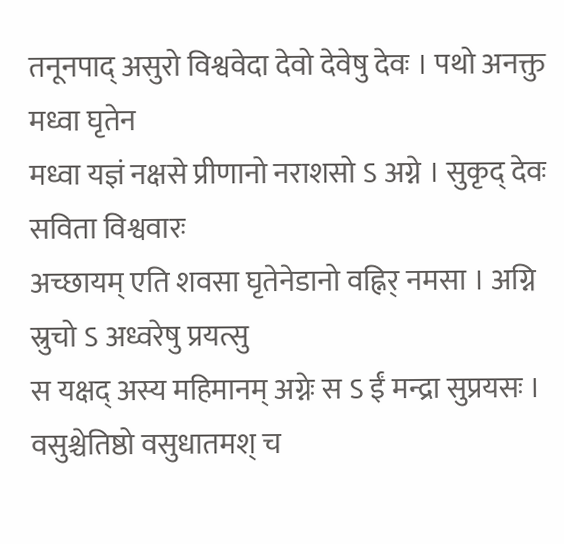तनूनपाद् असुरो विश्ववेदा देवो देवेषु देवः । पथो अनक्तु मध्वा घृतेन
मध्वा यज्ञं नक्षसे प्रीणानो नराशसो ऽ अग्ने । सुकृद् देवः सविता विश्ववारः
अच्छायम् एति शवसा घृतेनेडानो वह्निर् नमसा । अग्नि स्रुचो ऽ अध्वरेषु प्रयत्सु
स यक्षद् अस्य महिमानम् अग्नेः स ऽ ईं मन्द्रा सुप्रयसः । वसुश्चेतिष्ठो वसुधातमश् च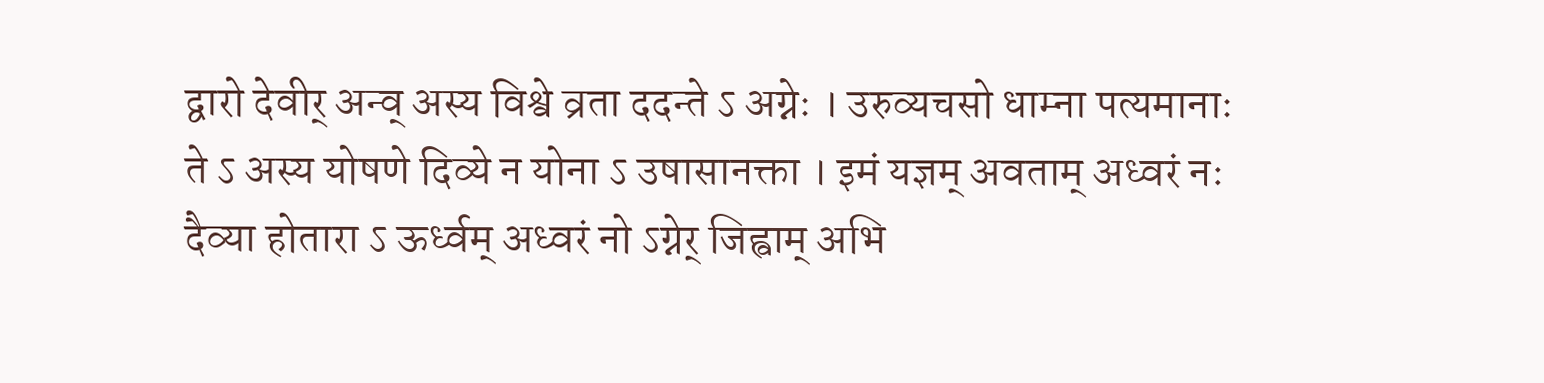द्वारो देवीर् अन्व् अस्य विश्वे व्रता ददन्ते ऽ अग्नेः । उरुव्यचसो धाम्ना पत्यमानाः
ते ऽ अस्य योषणे दिव्ये न योना ऽ उषासानक्ता । इमं यज्ञम् अवताम् अध्वरं नः
दैव्या होतारा ऽ ऊर्ध्वम् अध्वरं नो ऽग्नेर् जिह्वाम् अभि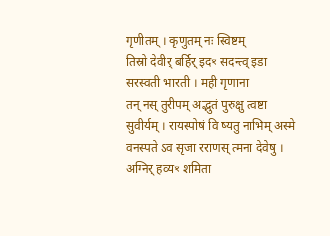गृणीतम् । कृणुतम् नः स्विष्टम्
तिस्रो देवीर् बर्हिर् इदꣳ सदन्त्व् इडा सरस्वती भारती । मही गृणाना
तन् नस् तुरीपम् अद्भुतं पुरुक्षु त्वष्टा सुवीर्यम् । रायस्पोषं वि ष्यतु नाभिम् अस्मे
वनस्पते ऽव सृजा रराणस् त्मना देवेषु । अग्निर् हव्यꣳ शमिता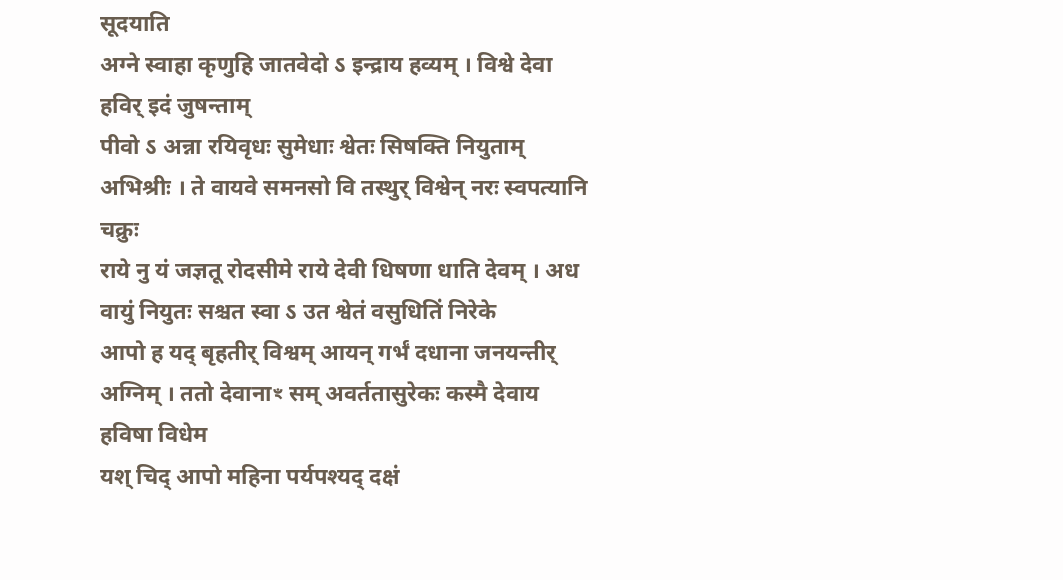सूदयाति
अग्ने स्वाहा कृणुहि जातवेदो ऽ इन्द्राय हव्यम् । विश्वे देवा हविर् इदं जुषन्ताम्
पीवो ऽ अन्ना रयिवृधः सुमेधाः श्वेतः सिषक्ति नियुताम् अभिश्रीः । ते वायवे समनसो वि तस्थुर् विश्वेन् नरः स्वपत्यानि चक्रुः
राये नु यं जज्ञतू रोदसीमे राये देवी धिषणा धाति देवम् । अध वायुं नियुतः सश्चत स्वा ऽ उत श्वेतं वसुधितिं निरेके
आपो ह यद् बृहतीर् विश्वम् आयन् गर्भं दधाना जनयन्तीर् अग्निम् । ततो देवानाꣳ सम् अवर्ततासुरेकः कस्मै देवाय हविषा विधेम
यश् चिद् आपो महिना पर्यपश्यद् दक्षं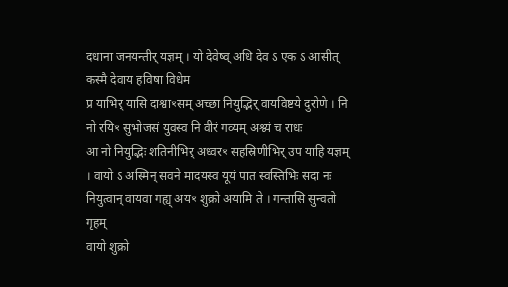दधाना जनयन्तीर् यज्ञम् । यो देवेष्व् अधि देव ऽ एक ऽ आसीत् कस्मै देवाय हविषा विधेम
प्र याभिर् यासि दाश्वाꣳसम् अच्छा नियुद्भिर् वायविष्टये दुरोणे । नि नो रयिꣳ सुभोजसं युवस्व नि वीरं गव्यम् अश्व्यं च राधः
आ नो नियुद्भिः शतिनीभिर् अध्वरꣳ सहस्रिणीभिर् उप याहि यज्ञम् । वायो ऽ अस्मिन् सवने मादयस्व यूयं पात स्वस्तिभिः सदा नः
नियुत्वान् वायवा गह्य् अयꣳ शुक्रो अयामि ते । गन्तासि सुन्वतो गृहम्
वायो शुक्रो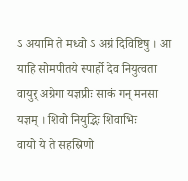ऽ अयामि ते मध्वो ऽ अग्रं दिविष्टिषु । आ याहि सोमपीतये स्पार्हो देव नियुत्वता
वायुर् अग्रेगा यज्ञप्रीः साकं गन् मनसा यज्ञम् । शिवो नियुद्भिः शिवाभिः
वायो ये ते सहस्रिणो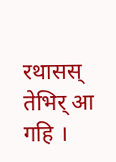रथासस् तेभिर् आ गहि ।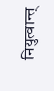नियुत्वान्त्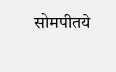सोमपीतये